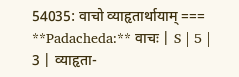54035: वाचो व्याहृतार्थायाम् === **Padacheda:** वाचः | S | 5 | 3 | व्याहृता-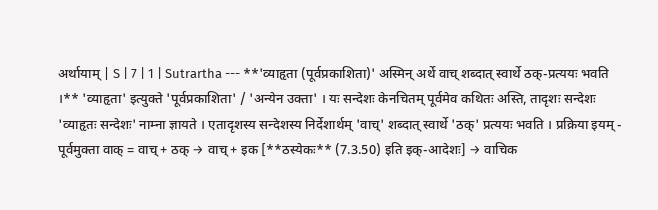अर्थायाम् | S | 7 | 1 | Sutrartha --- **'व्याहृता (पूर्वप्रकाशिता)' अस्मिन् अर्थे वाच् शब्दात् स्वार्थे ठक्-प्रत्ययः भवति ।** 'व्याहृता' इत्युक्ते 'पूर्वप्रकाशिता' / 'अन्येन उक्ता' । यः सन्देशः केनचितम् पूर्वमेव कथितः अस्ति, तादृशः सन्देशः 'व्याहृतः सन्देशः' नाम्ना ज्ञायते । एतादृशस्य सन्देशस्य निर्देशार्थम् 'वाच्' शब्दात् स्वार्थे 'ठक्' प्रत्ययः भवति । प्रक्रिया इयम् - पूर्वमुक्ता वाक् = वाच् + ठक् → वाच् + इक [**ठस्येकः** (7.3.50) इति इक्-आदेशः] → वाचिक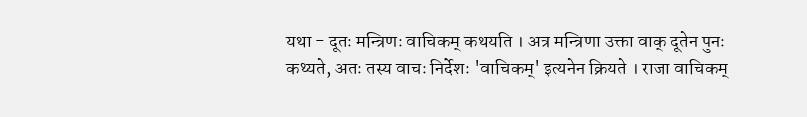यथा - दूतः मन्त्रिणः वाचिकम् कथयति । अत्र मन्त्रिणा उक्ता वाक् दूतेन पुनः कथ्यते, अतः तस्य वाचः निर्देशः 'वाचिकम्' इत्यनेन क्रियते । राजा वाचिकम्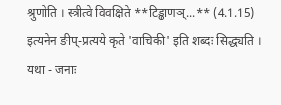श्रुणोति । स्त्रीत्वे विवक्षिते **टिड्ढाणञ्...** (4.1.15) इत्यनेन ङीप्-प्रत्यये कृते 'वाचिकी' इति शब्दः सिद्ध्यति । यथा - जनाः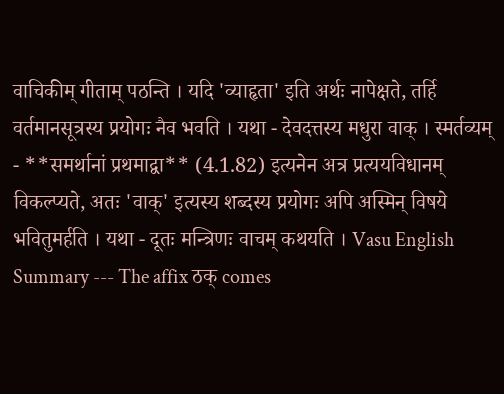वाचिकीम् गीताम् पठन्ति । यदि 'व्याहृता' इति अर्थः नापेक्षते, तर्हि वर्तमानसूत्रस्य प्रयोगः नैव भवति । यथा - देवदत्तस्य मधुरा वाक् । स्मर्तव्यम् - **समर्थानां प्रथमाद्वा** (4.1.82) इत्यनेन अत्र प्रत्ययविधानम् विकल्प्यते, अतः 'वाक्' इत्यस्य शब्दस्य प्रयोगः अपि अस्मिन् विषये भवितुमर्हति । यथा - दूतः मन्त्रिणः वाचम् कथयति । Vasu English Summary --- The affix ठक् comes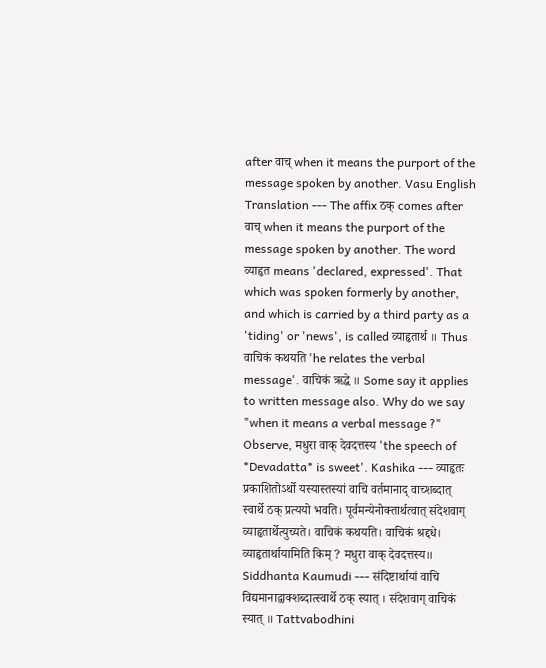after वाच् when it means the purport of the message spoken by another. Vasu English Translation --- The affix ठक् comes after वाच् when it means the purport of the message spoken by another. The word व्याहृत means 'declared, expressed'. That which was spoken formerly by another, and which is carried by a third party as a 'tiding' or 'news', is called व्याहृतार्थ ॥ Thus वाचिकं कथयति 'he relates the verbal message'. वाचिकं ऋद्धे ॥ Some say it applies to written message also. Why do we say "when it means a verbal message ?" Observe, मधुरा वाक् देवदत्तस्य 'the speech of *Devadatta* is sweet'. Kashika --- व्याहृतः प्रकाशितोऽर्थो यस्यास्तस्यां वाचि वर्तमानाद् वाच्शब्दात् स्वार्थे ठक् प्रत्ययो भवति। पूर्वमन्येनोक्तार्थत्वात् संदेशवाग् व्याहृतार्थेत्युच्यते। वाचिकं कथयति। वाचिकं श्रद्दधे। व्याहृतार्थायामिति किम् ? मधुरा वाक् देवदत्तस्य॥ Siddhanta Kaumudi --- संदिष्टार्थायां वाचि विद्यमानाद्वाक्शब्दात्स्वार्थे ठक् स्यात् । संदेशवाग् वाचिकं स्यात् ॥ Tattvabodhini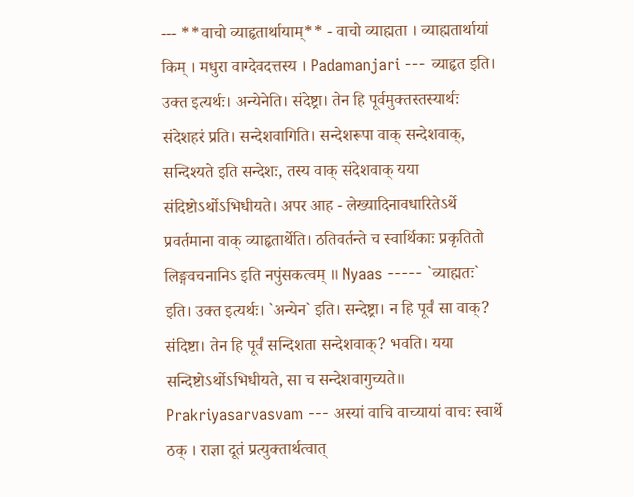--- **वाचो व्याहृतार्थायाम्** - वाचो व्याह्मता । व्याह्मतार्थायां किम् । मधुरा वाग्देवदत्तस्य । Padamanjari --- व्याहृत इति। उक्त इत्यर्थः। अन्येनेति। संदेष्ट्रा। तेन हि पूर्वमुक्तस्तस्यार्थः संदेशहरं प्रति। सन्देशवागिति। सन्देशरूपा वाक् सन्देशवाक्, सन्दिश्यते इति सन्देशः, तस्य वाक् संदेशवाक् यया संदिष्टोऽर्थोऽभिधीयते। अपर आह - लेख्यादिनावधारितेऽर्थे प्रवर्तमाना वाक् व्याहृतार्थेति। ठतिवर्तन्ते च स्वार्थिकाः प्रकृतितो लिङ्गवचनानिऽ इति नपुंसकत्वम् ॥ Nyaas ----- `व्याह्मतः` इति। उक्त इत्यर्थः। `अन्येन` इति। सन्देष्ट्रा। न हि पूर्वं सा वाक्? संदिष्टा। तेन हि पूर्वं सन्दिशता सन्देशवाक्? भवति। यया सन्दिष्टोऽर्थोऽभिधीयते, सा च सन्देशवागुच्यते॥ Prakriyasarvasvam --- अस्यां वाचि वाच्यायां वाचः स्वार्थे ठक् । राज्ञा दूतं प्रत्युक्तार्थत्वात्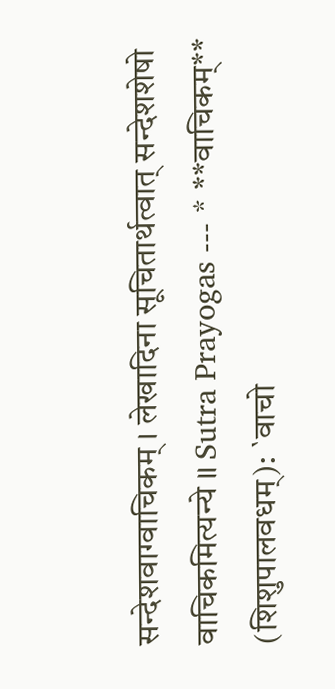सन्देशवाग्वाचिकम् । लेखादिना सूचितार्थत्वात् सन्देशशेषो वाचिकमित्यन्ये ॥ Sutra Prayogas --- * **वाचिकम्** (शिशुपालवधम्): `वाचो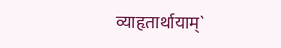व्याहृतार्थायाम्`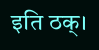इति ठक्।